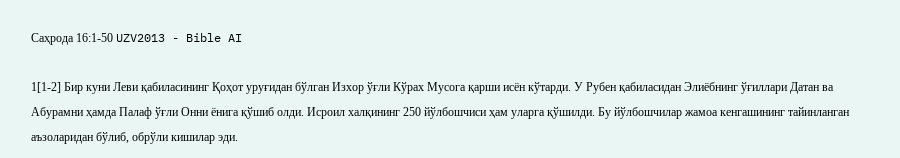Саҳрода 16:1-50 UZV2013 - Bible AI

1[1-2] Бир куни Леви қабиласининг Қоҳот уруғидан бўлган Изхор ўғли Кўрах Мусога қарши исён кўтарди. У Рубен қабиласидан Элиёбнинг ўғиллари Датан ва Абурамни ҳамда Палаф ўғли Онни ёнига қўшиб олди. Исроил халқининг 250 йўлбошчиси ҳам уларга қўшилди. Бу йўлбошчилар жамоа кенгашининг тайинланган аъзоларидан бўлиб, обрўли кишилар эди.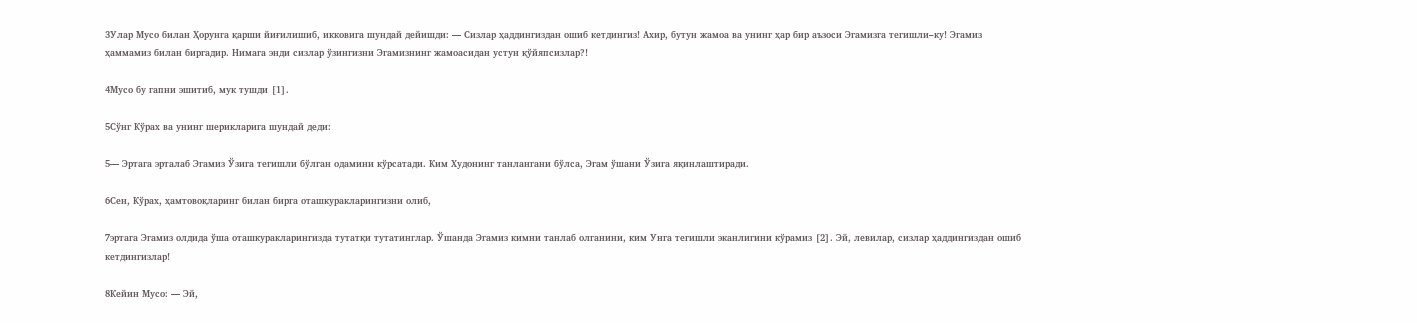3Улар Мусо билан Ҳорунга қарши йиғилишиб, икковига шундай дейишди: — Сизлар ҳаддингиздан ошиб кетдингиз! Ахир, бутун жамоа ва унинг ҳар бир аъзоси Эгамизга тегишли–ку! Эгамиз ҳаммамиз билан биргадир. Нимага энди сизлар ўзингизни Эгамизнинг жамоасидан устун қўйяпсизлар?!

4Мусо бу гапни эшитиб, мук тушди [1].

5Сўнг Кўрах ва унинг шерикларига шундай деди:

5— Эртага эрталаб Эгамиз Ўзига тегишли бўлган одамини кўрсатади. Ким Худонинг танлангани бўлса, Эгам ўшани Ўзига яқинлаштиради.

6Сен, Кўрах, ҳамтовоқларинг билан бирга оташкуракларингизни олиб,

7эртага Эгамиз олдида ўша оташкуракларингизда тутатқи тутатинглар. Ўшанда Эгамиз кимни танлаб олганини, ким Унга тегишли эканлигини кўрамиз [2]. Эй, левилар, сизлар ҳаддингиздан ошиб кетдингизлар!

8Кейин Мусо: — Эй,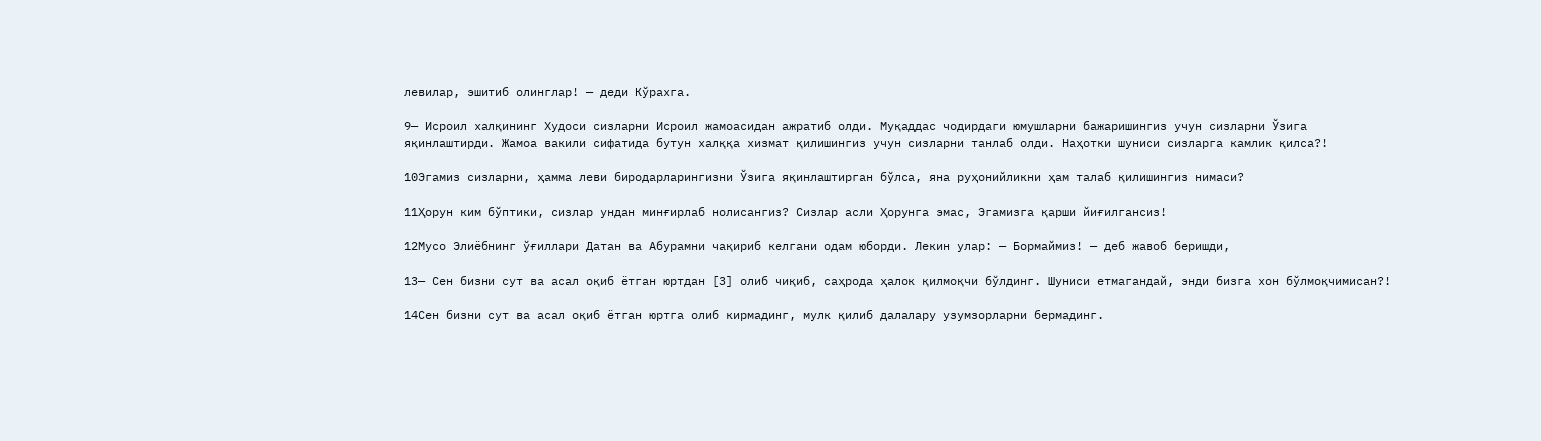левилар, эшитиб олинглар! — деди Кўрахга.

9— Исроил халқининг Худоси сизларни Исроил жамоасидан ажратиб олди. Муқаддас чодирдаги юмушларни бажаришингиз учун сизларни Ўзига яқинлаштирди. Жамоа вакили сифатида бутун халққа хизмат қилишингиз учун сизларни танлаб олди. Наҳотки шуниси сизларга камлик қилса?!

10Эгамиз сизларни, ҳамма леви биродарларингизни Ўзига яқинлаштирган бўлса, яна руҳонийликни ҳам талаб қилишингиз нимаси?

11Ҳорун ким бўптики, сизлар ундан минғирлаб нолисангиз? Сизлар асли Ҳорунга эмас, Эгамизга қарши йиғилгансиз!

12Мусо Элиёбнинг ўғиллари Датан ва Абурамни чақириб келгани одам юборди. Лекин улар: — Бормаймиз! — деб жавоб беришди,

13— Сен бизни сут ва асал оқиб ётган юртдан [3] олиб чиқиб, саҳрода ҳалок қилмоқчи бўлдинг. Шуниси етмагандай, энди бизга хон бўлмоқчимисан?!

14Сен бизни сут ва асал оқиб ётган юртга олиб кирмадинг, мулк қилиб далалару узумзорларни бермадинг.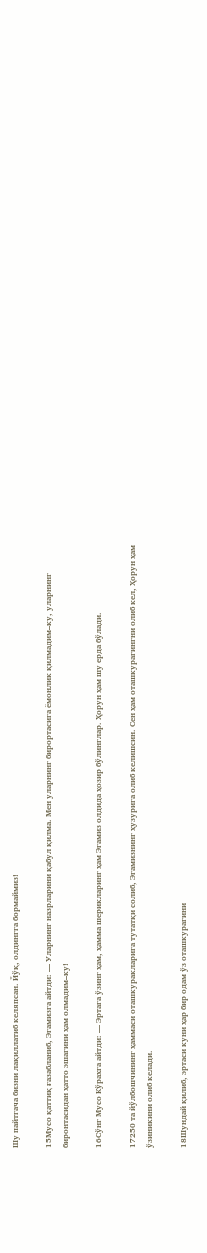Шу пайтгача бизни лақиллатиб келяпсан. Йўқ, олдингга бормаймиз!

15Мусо қаттиқ ғазабланиб, Эгамизга айтди: — Уларнинг назрларини қабул қилма. Мен уларнинг бирортасига ёмонлик қилмадим–ку, уларнинг биронтасидан ҳатто эшагини ҳам олмадим–ку!

16Сўнг Мусо Кўрахга айтди: — Эртага ўзинг ҳам, ҳамма шерикларинг ҳам Эгамиз олдида ҳозир бўлинглар. Ҳорун ҳам шу ерда бўлади.

17250 та йўлбошчининг ҳаммаси оташкуракларига тутатқи солиб, Эгамизнинг ҳузурига олиб келишсин. Сен ҳам оташкурагингни олиб кел, Ҳорун ҳам ўзиникини олиб келади.

18Шундай қилиб, эртаси куни ҳар бир одам ўз оташкурагини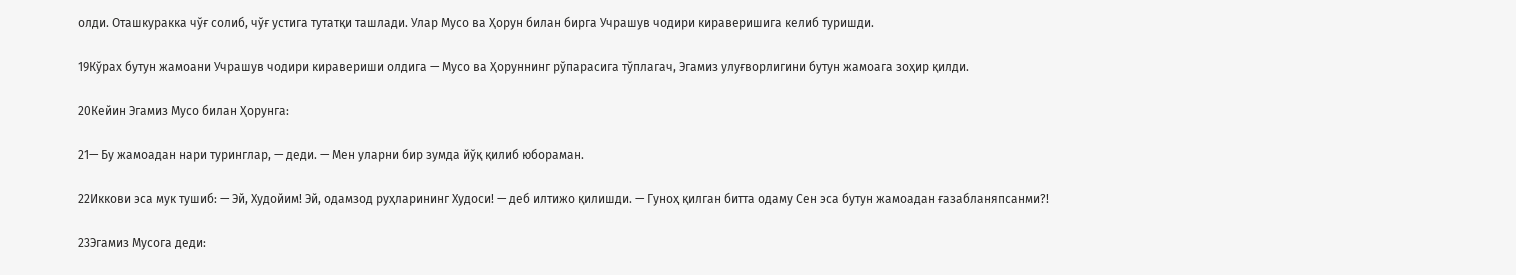олди. Оташкуракка чўғ солиб, чўғ устига тутатқи ташлади. Улар Мусо ва Ҳорун билан бирга Учрашув чодири кираверишига келиб туришди.

19Кўрах бутун жамоани Учрашув чодири киравериши олдига — Мусо ва Ҳоруннинг рўпарасига тўплагач, Эгамиз улуғворлигини бутун жамоага зоҳир қилди.

20Кейин Эгамиз Мусо билан Ҳорунга:

21— Бу жамоадан нари туринглар, — деди. — Мен уларни бир зумда йўқ қилиб юбораман.

22Иккови эса мук тушиб: — Эй, Худойим! Эй, одамзод руҳларининг Худоси! — деб илтижо қилишди. — Гуноҳ қилган битта одаму Сен эса бутун жамоадан ғазабланяпсанми?!

23Эгамиз Мусога деди: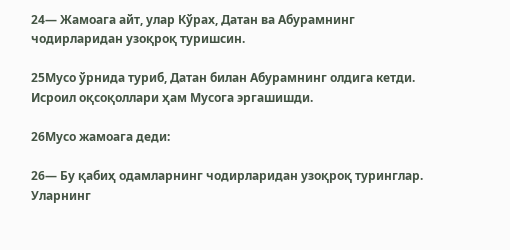24— Жамоага айт, улар Кўрах, Датан ва Абурамнинг чодирларидан узоқроқ туришсин.

25Мусо ўрнида туриб, Датан билан Абурамнинг олдига кетди. Исроил оқсоқоллари ҳам Мусога эргашишди.

26Мусо жамоага деди:

26— Бу қабиҳ одамларнинг чодирларидан узоқроқ туринглар. Уларнинг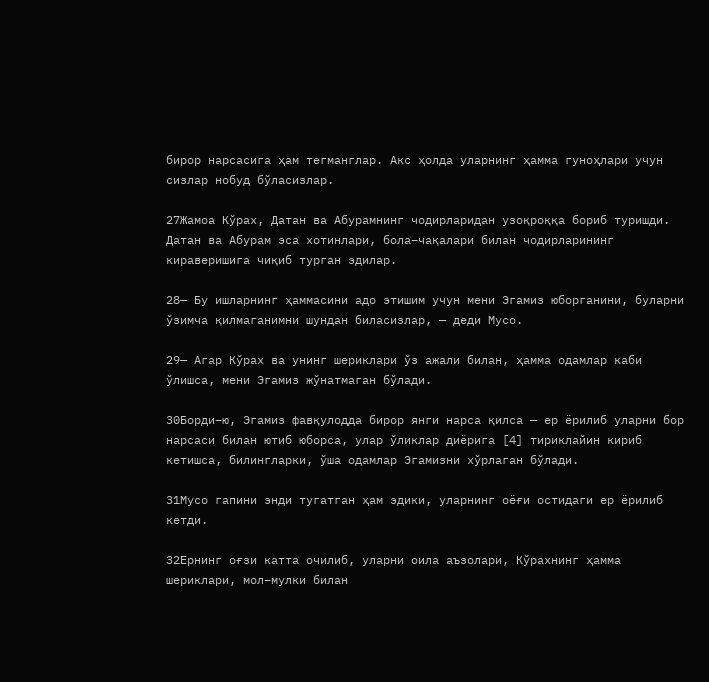бирор нарсасига ҳам тегманглар. Акс ҳолда уларнинг ҳамма гуноҳлари учун сизлар нобуд бўласизлар.

27Жамоа Кўрах, Датан ва Абурамнинг чодирларидан узоқроққа бориб туришди. Датан ва Абурам эса хотинлари, бола–чақалари билан чодирларининг кираверишига чиқиб турган эдилар.

28— Бу ишларнинг ҳаммасини адо этишим учун мени Эгамиз юборганини, буларни ўзимча қилмаганимни шундан биласизлар, — деди Мусо.

29— Агар Кўрах ва унинг шериклари ўз ажали билан, ҳамма одамлар каби ўлишса, мени Эгамиз жўнатмаган бўлади.

30Борди–ю, Эгамиз фавқулодда бирор янги нарса қилса — ер ёрилиб уларни бор нарсаси билан ютиб юборса, улар ўликлар диёрига [4] тириклайин кириб кетишса, билингларки, ўша одамлар Эгамизни хўрлаган бўлади.

31Мусо гапини энди тугатган ҳам эдики, уларнинг оёғи остидаги ер ёрилиб кетди.

32Ернинг оғзи катта очилиб, уларни оила аъзолари, Кўрахнинг ҳамма шериклари, мол–мулки билан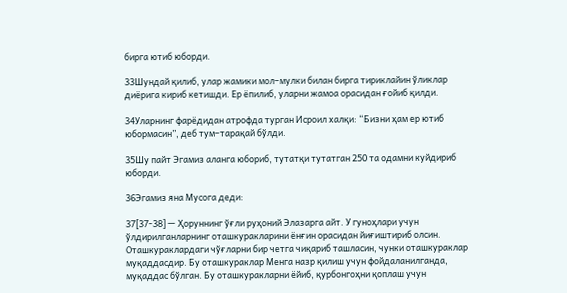бирга ютиб юборди.

33Шундай қилиб, улар жамики мол–мулки билан бирга тириклайин ўликлар диёрига кириб кетишди. Ер ёпилиб, уларни жамоа орасидан ғойиб қилди.

34Уларнинг фарёдидан атрофда турган Исроил халқи: “Бизни ҳам ер ютиб юбормасин”, деб тум–тарақай бўлди.

35Шу пайт Эгамиз аланга юбориб, тутатқи тутатган 250 та одамни куйдириб юборди.

36Эгамиз яна Мусога деди:

37[37-38] — Ҳоруннинг ўғли руҳоний Элазарга айт. У гуноҳлари учун ўлдирилганларнинг оташкуракларини ёнғин орасидан йиғиштириб олсин. Оташкураклардаги чўғларни бир четга чиқариб ташласин, чунки оташкураклар муқаддасдир. Бу оташкураклар Менга назр қилиш учун фойдаланилганда, муқаддас бўлган. Бу оташкуракларни ёйиб, қурбонгоҳни қоплаш учун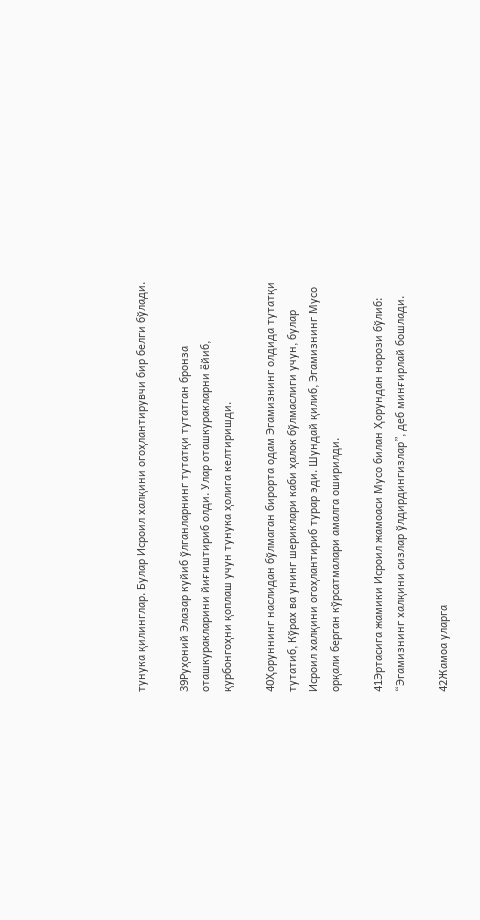тунука қилинглар. Булар Исроил халқини огоҳлантирувчи бир белги бўлади.

39Руҳоний Элазар куйиб ўлганларнинг тутатқи тутатган бронза оташкуракларини йиғиштириб олди. Улар оташкуракларни ёйиб, қурбонгоҳни қоплаш учун тунука ҳолига келтиришди.

40Ҳоруннинг наслидан бўлмаган бирорта одам Эгамизнинг олдида тутатқи тутатиб, Кўрах ва унинг шериклари каби ҳалок бўлмаслиги учун, булар Исроил халқини огоҳлантириб турар эди. Шундай қилиб, Эгамизнинг Мусо орқали берган кўрсатмалари амалга оширилди.

41Эртасига жамики Исроил жамоаси Мусо билан Ҳорундан норози бўлиб: “Эгамизнинг халқини сизлар ўлдирдингизлар”, деб минғирлай бошлади.

42Жамоа уларга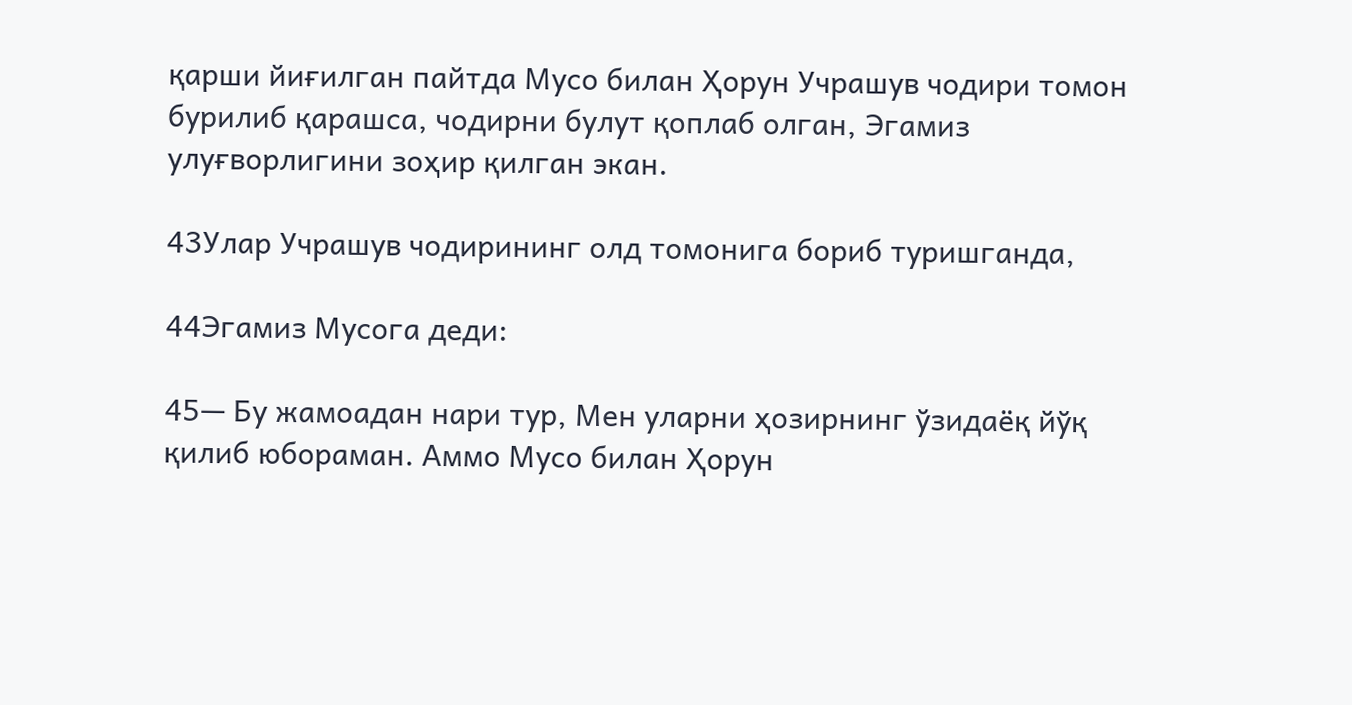қарши йиғилган пайтда Мусо билан Ҳорун Учрашув чодири томон бурилиб қарашса, чодирни булут қоплаб олган, Эгамиз улуғворлигини зоҳир қилган экан.

43Улар Учрашув чодирининг олд томонига бориб туришганда,

44Эгамиз Мусога деди:

45— Бу жамоадан нари тур, Мен уларни ҳозирнинг ўзидаёқ йўқ қилиб юбораман. Аммо Мусо билан Ҳорун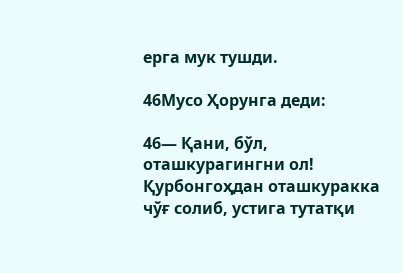ерга мук тушди.

46Мусо Ҳорунга деди:

46— Қани, бўл, оташкурагингни ол! Қурбонгоҳдан оташкуракка чўғ солиб, устига тутатқи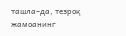ташла–да, тезроқ жамоанинг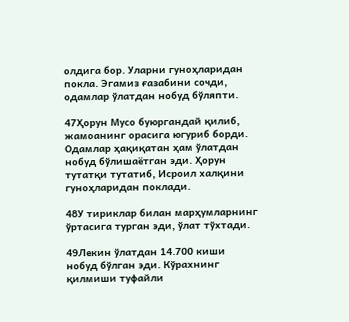олдига бор. Уларни гуноҳларидан покла. Эгамиз ғазабини сочди, одамлар ўлатдан нобуд бўляпти.

47Ҳорун Мусо буюргандай қилиб, жамоанинг орасига югуриб борди. Одамлар ҳақиқатан ҳам ўлатдан нобуд бўлишаётган эди. Ҳорун тутатқи тутатиб, Исроил халқини гуноҳларидан поклади.

48У тириклар билан марҳумларнинг ўртасига турган эди, ўлат тўхтади.

49Лекин ўлатдан 14.700 киши нобуд бўлган эди. Кўрахнинг қилмиши туфайли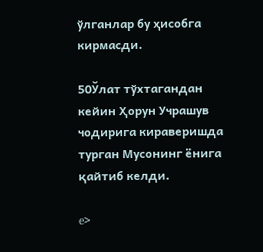ўлганлар бу ҳисобга кирмасди.

50Ўлат тўхтагандан кейин Ҳорун Учрашув чодирига кираверишда турган Мусонинг ёнига қайтиб келди.

e>